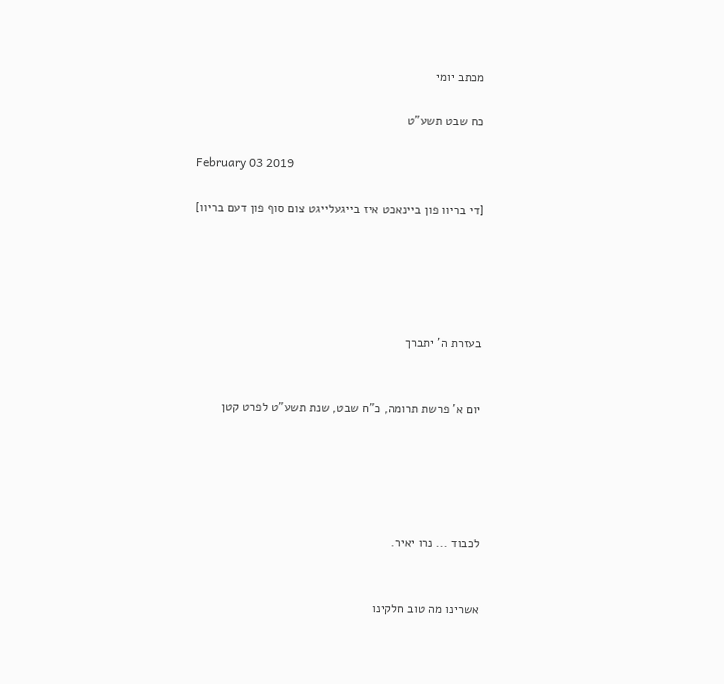מכתב יומי

כח שבט תשע"ט

February 03 2019

[די בריוו פון ביינאכט איז בייגעלייגט צום סוף פון דעם בריוו]





בעזרת ה' יתברך


יום א' פרשת תרומה, כ"ח שבט, שנת תשע"ט לפרט קטן





לכבוד ... נרו יאיר.


אשרינו מה טוב חלקינו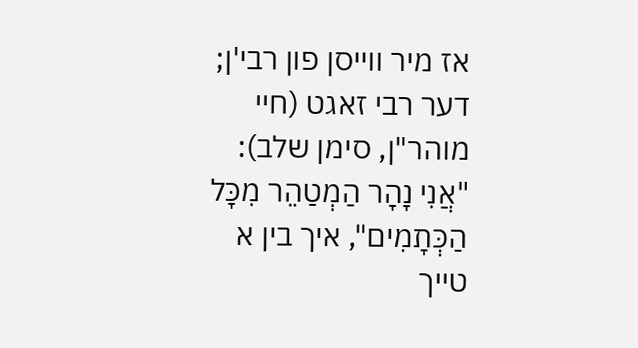אז מיר ווייסן פון רבי'ן; דער רבי זאגט (חיי מוהר"ן, סימן שלב): "אֲנִי נָהָר הַמְטַהֵר מִכָּל הַכְּתָמִים", איך בין א טייך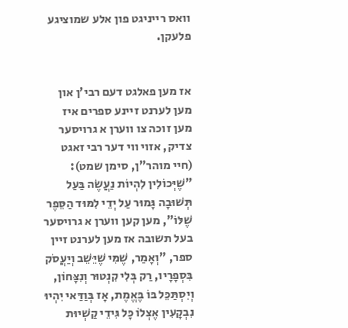וואס רייניגט פון אלע שמוציגע פלעקן.


אז מען פאלגט דעם רבי'ן און מען לערנט זיינע ספרים איז מען זוכה צו ווערן א גרויסער צדיק, אזוי ווי דער רבי זאגט (חיי מוהר"ן, סימן שמט): "שֶׁיְּכוֹלִין לִהְיוֹת נַעֲשֶׂה בַּעַל תְּשׁוּבָה גָּמוּר עַל יְדֵי לִמּוּד הַסֵּפֶר שֶׁלּוֹ", מען קען ווערן א גרויסער בעל תשובה אז מען לערנט זיין ספר, "וְאָמַר, שֶׁמִּי שֶׁיֵּשֵׁב וְיַעֲסֹק בִּסְפָרָיו, רַק בְּלִי קִנְטוּר וְנִצָּחוֹן, וְיִסְתַּכֵּל בּוֹ בֶּאֱמֶת, אָז בְּוַדַּאי יִהְיוּ נִבְקָעִין אֶצְלוֹ כָּל גִּידֵי קַשְׁיוּת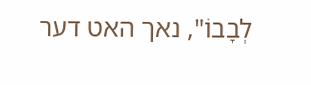לְבָבוֹ", נאך האט דער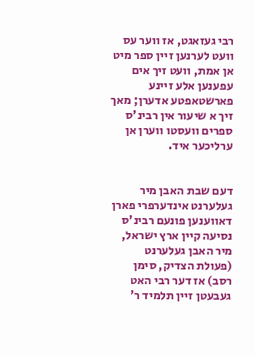רבי געזאגט, אז ווער עס וועט לערנען זיין ספר מיט אן אמת, וועט זיך אים עפענען אלע זיינע פארשטאפטע אדערן; מאך זיך א שיעור אין רבינ'ס ספרים וועסטו ווערן אן ערליכער איד.


דעם שבת האבן מיר געלערנט אינדערפרי פארן דאווענען פונעם רבינ'ס נסיעה קיין ארץ ישראל, מיר האבן געלערנט (פעולת הצדיק, סימן רסב) אז דער רבי האט געבעטן זיין תלמיד ר'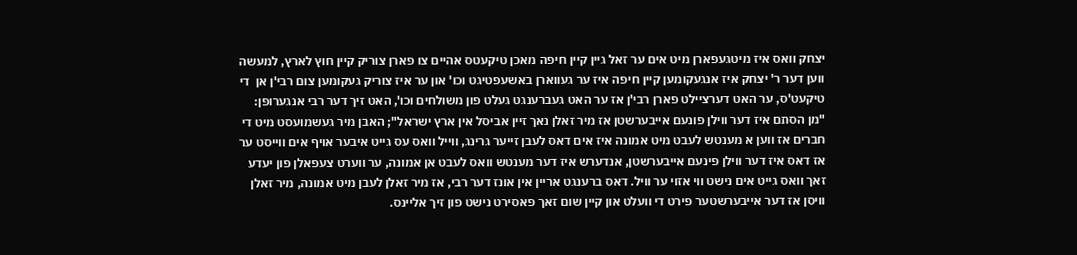יצחק וואס איז מיטגעפארן מיט אים ער זאל גיין קיין חיפה מאכן טיקעטס אהיים צו פארן צוריק קיין חוץ לארץ, למעשה ווען דער ר' יצחק איז אנגעקומען קיין חיפה איז ער געווארן באשעפטיגט וכו' און ער איז צוריק געקומען צום רבי'ן אן  די טיקעט'ס, ער האט דערציילט פארן רבי'ן אז ער האט געברענגט געלט פון משולחים וכו', האט זיך דער רבי אנגערופן: "מן הסתם איז דער ווילן פונעם אייבערשטן אז מיר זאלן נאך זיין אביסל אין ארץ ישראל"; האבן מיר געשמועסט מיט די חברים אז ווען א מענטש לעבט מיט אמונה איז אים דאס לעבן זייער גרינג, ווייל וואס עס גייט איבער אויף אים ווייסט ער אז דאס איז דער ווילן פינעם אייבערשטן, אנדערש איז דער מענטש וואס לעבט אן אמונה, ער ווערט צעפאלן פון יעדע זאך וואס גייט אים נישט ווי אזוי ער וויל. דאס ברענגט אריין אין אונז דער רבי, אז מיר זאלן לעבן מיט אמונה, מיר זאלן וויסן אז דער אייבערשטער פירט די וועלט און קיין שום זאך פאסירט נישט פון זיך אליינס.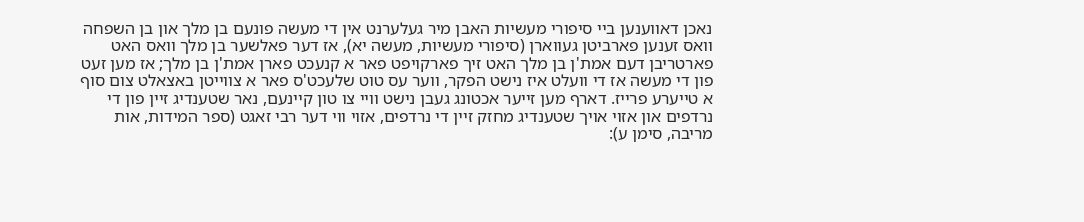נאכן דאווענען ביי סיפורי מעשיות האבן מיר געלערנט אין די מעשה פונעם בן מלך און בן השפחה וואס זענען פארביטן געווארן (סיפורי מעשיות, מעשה יא), אז דער פאלשער בן מלך וואס האט פארטריבן דעם אמת'ן בן מלך האט זיך פארקויפט פאר א קנעכט פארן אמת'ן בן מלך; אז מען זעט פון די מעשה אז די וועלט איז נישט הפקר, ווער עס טוט שלעכט'ס פאר א צווייטן באצאלט צום סוף א טייערע פרייז. דארף מען זייער אכטונג געבן נישט וויי צו טון קיינעם, נאר שטענדיג זיין פון די נרדפים און אזוי אויך שטענדיג מחזק זיין די נרדפים, אזוי ווי דער רבי זאגט (ספר המידות, אות מריבה, סימן ע):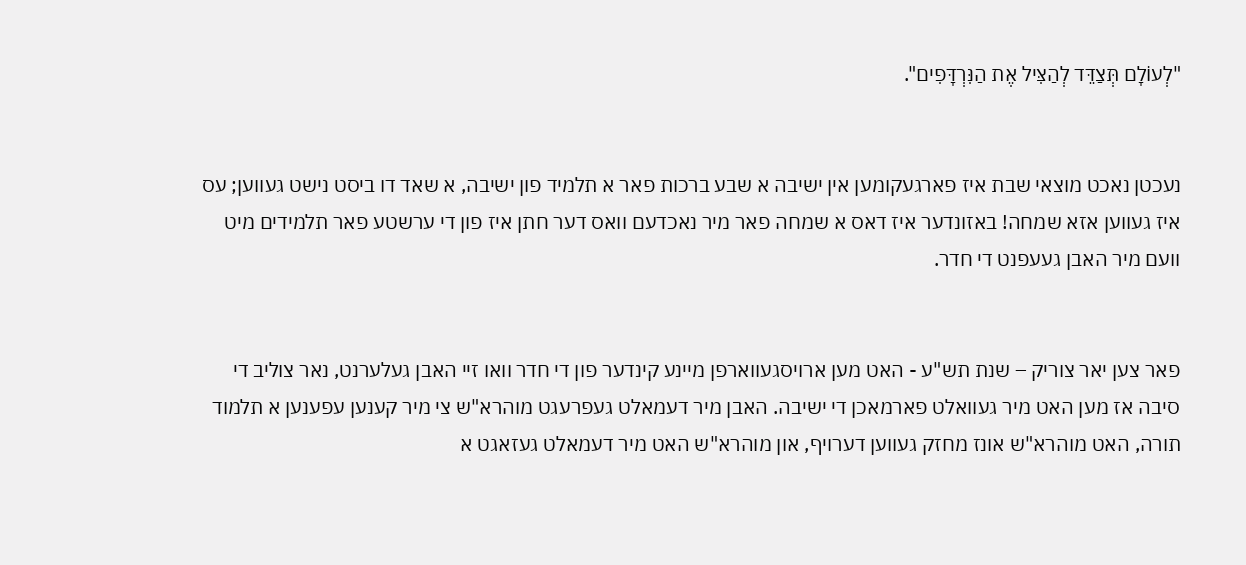"לְעוֹלָם תְּצַדֵּד לְהַצִּיל אֶת הַנִּרְדָּפִים".


נעכטן נאכט מוצאי שבת איז פארגעקומען אין ישיבה א שבע ברכות פאר א תלמיד פון ישיבה, א שאד דו ביסט נישט געווען; עס איז געווען אזא שמחה! באזונדער איז דאס א שמחה פאר מיר נאכדעם וואס דער חתן איז פון די ערשטע פאר תלמידים מיט וועם מיר האבן געעפנט די חדר.


פאר צען יאר צוריק – שנת תש"ע - האט מען ארויסגעווארפן מיינע קינדער פון די חדר וואו זיי האבן געלערנט, נאר צוליב די סיבה אז מען האט מיר געוואלט פארמאכן די ישיבה. האבן מיר דעמאלט געפרעגט מוהרא"ש צי מיר קענען עפענען א תלמוד תורה, האט מוהרא"ש אונז מחזק געווען דערויף, און מוהרא"ש האט מיר דעמאלט געזאגט א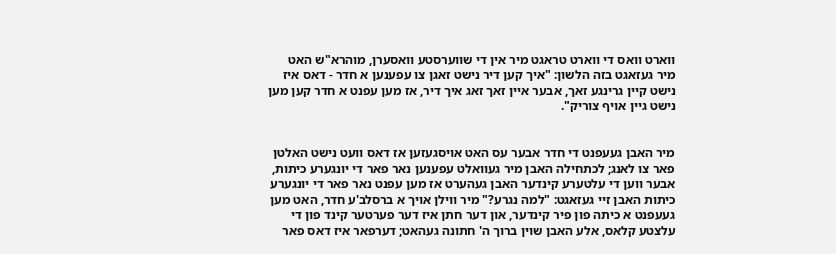ווארט וואס די ווארט טראגט מיר אין די שווערסטע וואסערן, מוהרא"ש האט מיר געזאגט בזה הלשון: "איך קען דיר נישט זאגן צו עפענען א חדר - דאס איז נישט קיין גרינגע זאך, אבער איין זאך זאג איך דיר, אז מען עפנט א חדר קען מען נישט גיין אויף צוריק".


מיר האבן געעפנט די חדר אבער עס האט אויסגעזען אז דאס וועט נישט האלטן פאר צו לאנג; לכתחילה האבן מיר געוואלט עפענען נאר פאר די יונגערע כיתות, אבער ווען די עלטערע קינדער האבן געהערט אז מען עפנט נאר פאר די יונגערע כיתות האבן זיי געזאגט: "למה נגרע?" מיר ווילן אויך א ברסלב'ע חדר, האט מען געעפנט א כיתה פון פיר קינדער, און דער חתן איז דער פערטער קינד פון די עלצטע קלאס, אלע האבן שוין ברוך ה' חתונה געהאט; דערפאר איז דאס פאר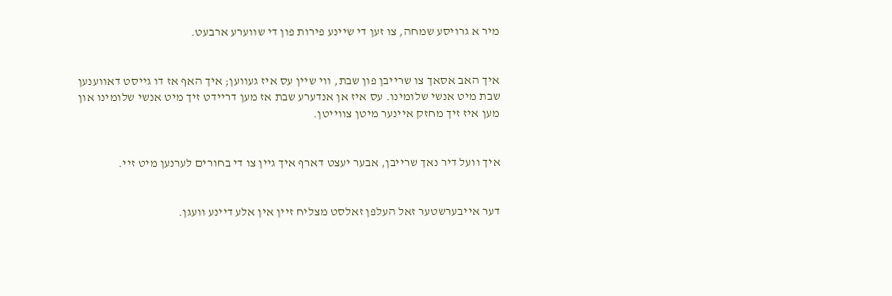מיר א גרויסע שמחה, צו זען די שיינע פירות פון די שווערע ארבעט.


איך האב אסאך צו שרייבן פון שבת, ווי שיין עס איז געווען; איך האף אז דו גייסט דאווענען שבת מיט אנשי שלומינו. עס איז אן אנדערע שבת אז מען דריידט זיך מיט אנשי שלומינו און מען איז זיך מחזק איינער מיטן צווייטן.


איך וועל דיר נאך שרייבן, אבער יעצט דארף איך גיין צו די בחורים לערנען מיט זיי.


דער אייבערשטער זאל העלפן זאלסט מצליח זיין אין אלע דיינע וועגן.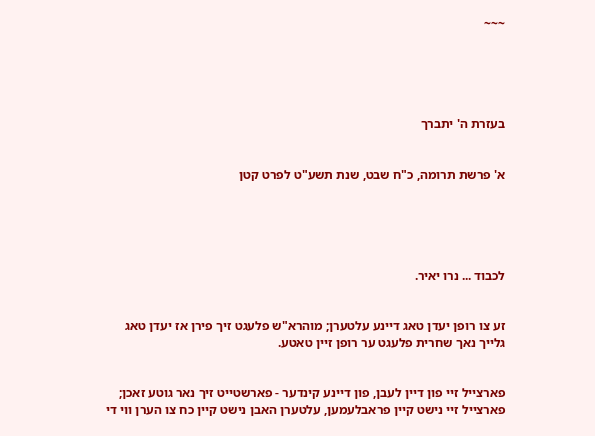~~~





בעזרת ה' יתברך


א' פרשת תרומה, כ"ח שבט, שנת תשע"ט לפרט קטן





לכבוד ... נרו יאיר.


זע צו רופן יעדן טאג דיינע עלטערן; מוהרא"ש פלעגט זיך פירן אז יעדן טאג גלייך נאך שחרית פלעגט ער רופן זיין טאטע.


פארצייל זיי פון דיין לעבן, פון דיינע קינדער - פארשטייט זיך נאר גוטע זאכן; פארצייל זיי נישט קיין פראבלעמען, עלטערן האבן נישט קיין כח צו הערן ווי די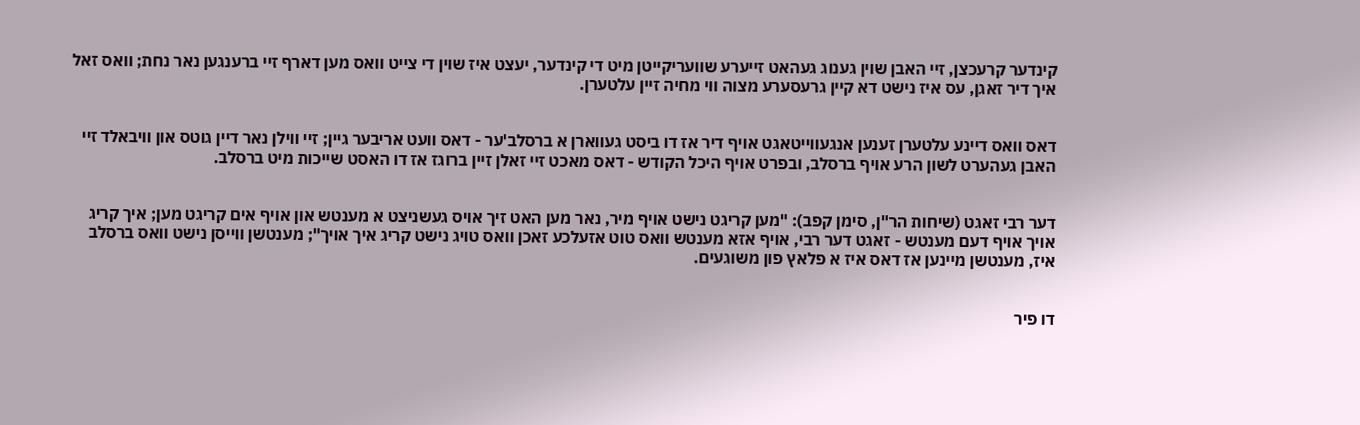קינדער קרעכצן, זיי האבן שוין גענוג געהאט זייערע שוועריקייטן מיט די קינדער, יעצט איז שוין די צייט וואס מען דארף זיי ברענגען נאר נחת; וואס זאל איך דיר זאגן, עס איז נישט דא קיין גרעסערע מצוה ווי מחיה זיין עלטערן.


דאס וואס דיינע עלטערן זענען אנגעווייטאגט אויף דיר אז דו ביסט געווארן א ברסלב'ער - דאס וועט אריבער גיין; זיי ווילן נאר דיין גוטס און וויבאלד זיי האבן געהערט לשון הרע אויף ברסלב, ובפרט אויף היכל הקודש - דאס מאכט זיי זאלן זיין ברוגז אז דו האסט שייכות מיט ברסלב.


דער רבי זאגט (שיחות הר"ן, סימן קפב): "מען קריגט נישט אויף מיר, נאר מען האט זיך אויס געשניצט א מענטש און אויף אים קריגט מען; איך קריג אויך אויף דעם מענטש - זאגט דער רבי, אויף אזא מענטש וואס טוט אזעלכע זאכן וואס טויג נישט קריג איך אויך"; מענטשן ווייסן נישט וואס ברסלב איז, מענטשן מיינען אז דאס איז א פלאץ פון משוגעים.


דו פיר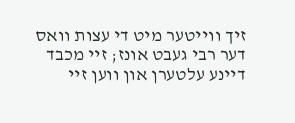זיך ווייטער מיט די עצות וואס דער רבי געבט אונז; זיי מכבד דיינע עלטערן און ווען זיי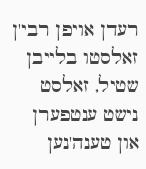רעדן אויפן רבי'ן זאלסטו בלייבן שטיל, זאלסט נישט ענטפערן און טענה'נען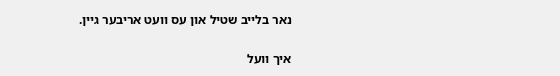נאר בלייב שטיל און עס וועט אריבער גיין.


איך וועל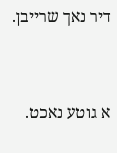דיר נאך שרייבן.


א גוטע נאכט.